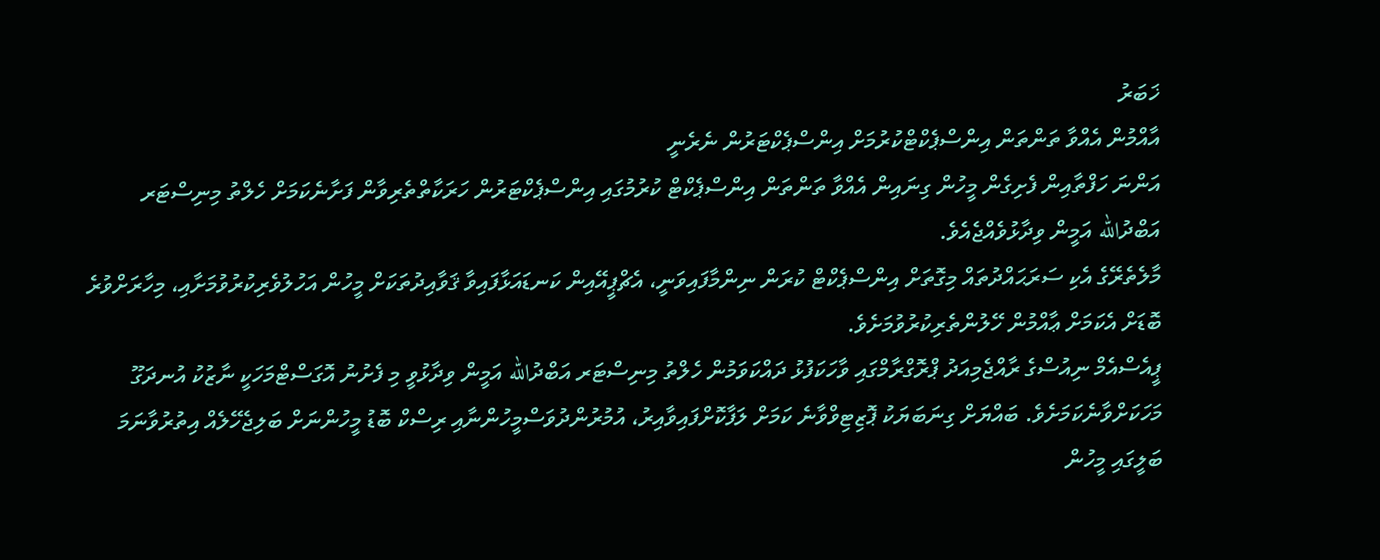ޚަބަރު
އާއްމުން އެއްވާ ތަންތަން އިންސްޕެކްޓްކުރުމަށް އިންސްޕެކްޓަރުން ނެރެނީ
އަންނަ ހަފްތާއިން ފެށިގެން މީހުން ގިނައިން އެއްވާ ތަންތަން އިންސްޕެކްޓް ކުރުމުގައި އިންސްޕެކްޓަރުން ހަރަކާތްތެރިވާން ފަށާނެކަމަށް ހެލްތު މިނިސްޓަރ އަބްދުالله އަމީން ވިދާޅުވެއްޖެއެވެ.
މާލެތެރޭގެ އެކި ސަރަޙައްދުތައް މިގޮތަށް އިންސްޕެކްޓް ކުރަން ނިންމާފައިވަނީ، އެޗްޕީއޭއިން ކަނޑައަޅާފައިވާ ޤަވާއިދުތަކަށް މީހުން އަހުލުވެރިކުރުވުމަށާއި، މިހާރަށްވުރެ ބޮޑަށް އެކަމަށް ޢާއްމުން ހޭލުންތެރިކުރުވުމަށެވެ.
ޕީއެސްއެމް ނިއުސްގެ ރާއްޖެމިއަދު ޕްރޮގްރާމްގައި ވާހަކަފުޅު ދައްކަވަމުން ހެލްތު މިނިސްޓަރ އަބްދުالله އަމީން ވިދާޅުވީ މި ފެށުނު އޮގަސްޓްމަހަކީ ނާޒުކު އުނދަގޫ މަހަކަށްވާނެކަމަށެވެ. ބައްޔަށް ގިނަބަޔަކު ޕޮޒިޓިވްވާނެ ކަމަށް ލަފާކޮށްފައިވާއިރު، އުމުރުންދުވަސްމީހުންނާއި ރިސްކް ބޮޑު މީހުންނަށް ބަލިޖެހޭލެއް އިތުރުވާނަމަ ބަލީގައި މީހުން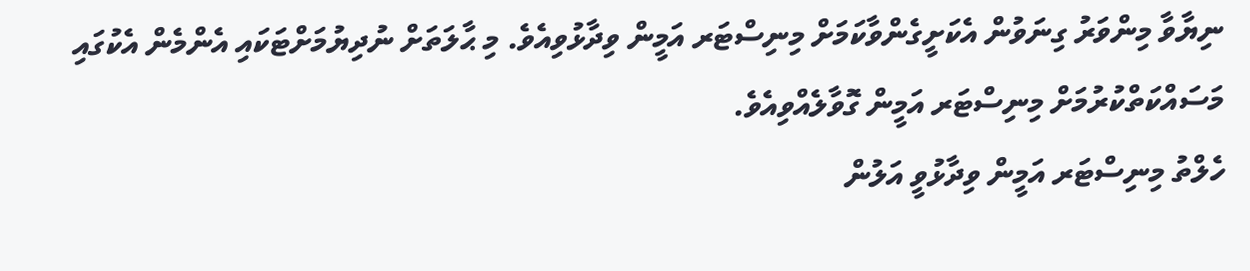ނިޔާވާ މިންވަރު ގިނަވުން އެކަށީގެންވާކަމަށް މިނިސްޓަރ އަމީން ވިދާޅުވިއެވެ. މި ޙާލަތަށް ނުދިޔުމަށްޓަކައި އެންމެން އެކުގައި މަސައްކަތްކުރުމަށް މިނިސްޓަރ އަމީން ގޮވާލެއްވިއެވެ.
ހެލްތު މިނިސްޓަރ އަމީން ވިދާޅުވީ އަލުން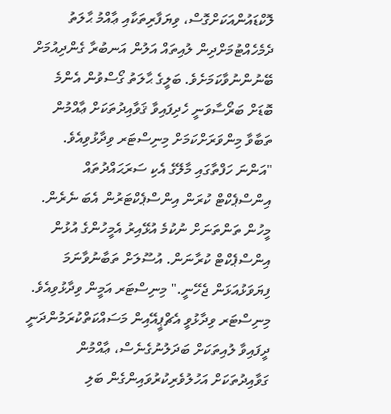ލޮކްޑައުންއަކަށްގޮސް، ވިޔަފާރިތަކާއި ޢާއްމު ޙާލަތު ދެމެހެއްޓުމަށްދިން ލުއިތައް އަލުން އަނބުރާ ގެންދިއުމަށް ބޭނުންނުވާކަމަށެވެ. ބަލީގެ ޙާލަތު ގޯސްވުން އެންމެ ބޮޑަށް ބަރޯސާވަނީ ހެދިފައިވާ ޤަވާއިދުތަކަށް ޢާއްމުން ތަބާވާ މިންވަރަށްކަމަށް މިނިސްޓަރ ވިދާޅުވިއެވެ.
"އަންނަ ހަފްތާގައި މާލޭގެ އެކި ސަރަޙައްދުތައް އިންސްޕެކްޓް ކުރަން އިންސްޕެކްޓަރުން އެބަ ނެރެން. މީހުން ތަންތަނަށް ނުކުމެ އުޅޭއިރު އެމީހުންގެ އުޅުން އިންސްޕެކްޓް ކުރާނަން. އުސޫލަށް ތަބާނުވާނަމަ ފިޔަވަޅުއަޅަން ޖެހޭނީ." މިނިސްޓަރ އަމީން ވިދާޅުވިއެވެ.
މިނިސްޓަރ ވިދާޅުވީ އެޗްޕީއޭއިން މަސައްކަތްކުރަމުންދަނީ ދީފައިވާ ލުއިތަކަށް ބަދަލުނުގެނެސް، ޢާއްމުން ގަވާއިދުތަކަށް އަހުލުވެރިކުރުވައިންގެން ބަލި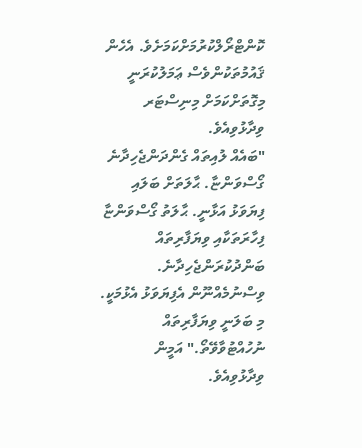ކޮންޓްރޯލްކުރުމަށްކަމަށެވެ. އެހެން ޤައުމުތަކުންވެސް ޢަމަލުކުރަނީ މިގޮތަށްކަމަށް މިނިސްޓަރ ވިދާޅުވިއެވެ.
"ބައެއް ލުއިތައް ގެންދަންޖެހިދާނެ ގޯސްވަންޏާ. ޙާލަތަށް ބަލައި ފިޔަވަޅު އަޅާނީ. ޙާލަތު ގޯސްވަންޏާ ފިހާރަތަކާއި ވިޔަފާރިތައް ބަންދުކުރަންޖެހިދާނެ. ވިސްނުމެއްނޫން އެފިޔަވަޅު އެޅުމަކީ. މި ބަލަނީ ވިޔަފާރިތައް ނުހުއްޓުވާވޭތޯ." އަމީން ވިދާޅުވިއެވެ.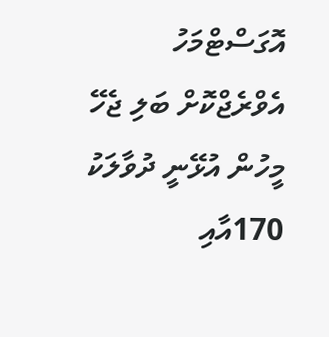އޮގަސްޓްމަހު އެވްރެޖްކޮށް ބަލި ޖެހޭ މީހުން އުޅޭނީ ދުވާލަކު 170އާއި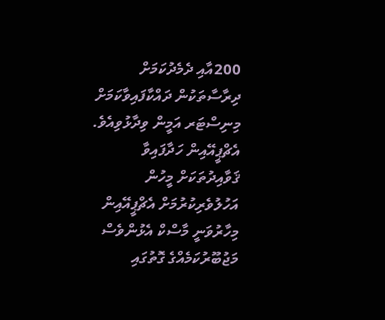200އާއި ދެމެދުކަމަށް ދިރާސާތަކުން ދައްކާފައިވާކަމަށް މިނިސްޓަރ އަމީން ވިދާޅުވިއެވެ.
އެޗްޕީއޭއިން ހަދާފައިވާ ޤަވާއިދުތަކަށް މީހުން އަހުލުވެރިކުރުމަށް އެޗްޕީއޭއިން މިހާރުވަނީ މާސްކް އެޅުންވެސް މަޖުބޫރުކަމެއްގެ ގޮތުގައި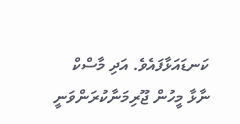ކަނޑައަޅާފައެވެ. އަދި މާސްކް ނާޅާ މީހުން ޖޫރިމަނާކުރަންވަނީ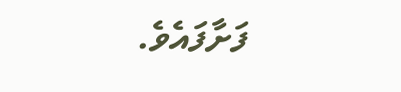ފަށާފައެވެ.